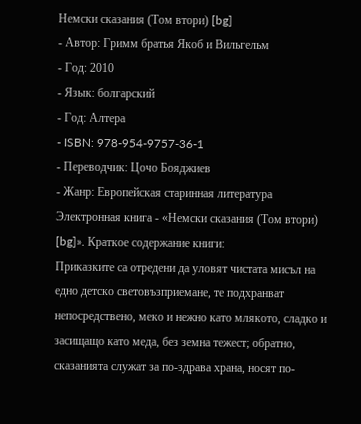Немски сказания (Том втори) [bg]
- Автор: Гримм братья Якоб и Вильгельм
- Год: 2010
- Язык: болгарский
- Год: Алтера
- ISBN: 978-954-9757-36-1
- Переводчик: Цочо Бояджиев
- Жанр: Европейская старинная литература
Электронная книга - «Немски сказания (Том втори) [bg]». Краткое содержание книги:
Приказките са отредени да уловят чистата мисъл на едно детско световъзприемане, те подхранват непосредствено, меко и нежно като млякото, сладко и засищащо като меда, без земна тежест; обратно, сказанията служат за по-здрава храна, носят по-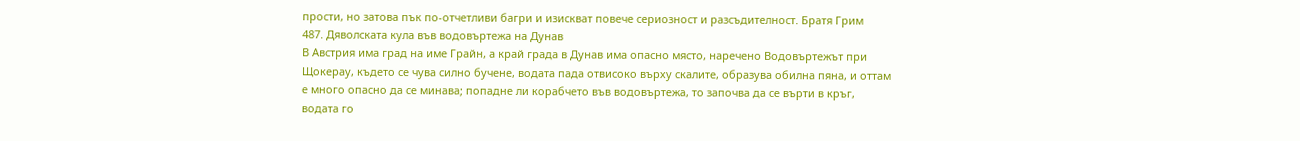прости, но затова пък по-отчетливи багри и изискват повече сериозност и разсъдителност. Братя Грим
487. Дяволската кула във водовъртежа на Дунав
В Австрия има град на име Грайн, а край града в Дунав има опасно място, наречено Водовъртежът при Щокерау, където се чува силно бучене, водата пада отвисоко върху скалите, образува обилна пяна, и оттам е много опасно да се минава; попадне ли корабчето във водовъртежа, то започва да се върти в кръг, водата го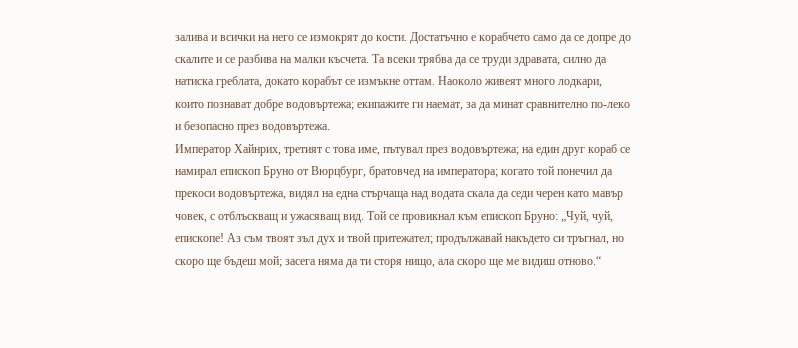залива и всички на него се измокрят до кости. Достатъчно е корабчето само да се допре до скалите и се разбива на малки късчета. Та всеки трябва да се труди здравата, силно да натиска греблата, докато корабът се измъкне оттам. Наоколо живеят много лодкари, които познават добре водовъртежа; екипажите ги наемат, за да минат сравнително по-леко и безопасно през водовъртежа.
Император Хайнрих, третият с това име, пътувал през водовъртежа; на един друг кораб се намирал епископ Бруно от Вюрцбург, братовчед на императора; когато той понечил да прекоси водовъртежа, видял на една стърчаща над водата скала да седи черен като мавър човек, с отблъскващ и ужасяващ вид. Той се провикнал към епископ Бруно: „Чуй, чуй, епископе! Аз съм твоят зъл дух и твой притежател; продължавай накъдето си тръгнал, но скоро ще бъдеш мой; засега няма да ти сторя нищо, ала скоро ще ме видиш отново.“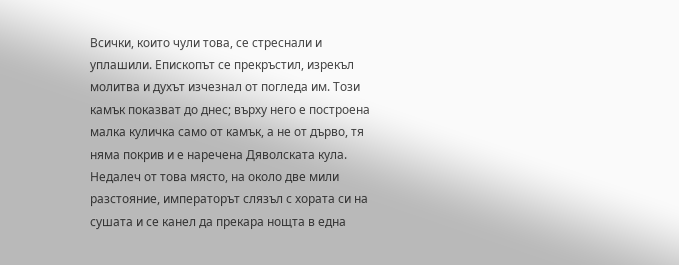Всички, които чули това, се стреснали и уплашили. Епископът се прекръстил, изрекъл молитва и духът изчезнал от погледа им. Този камък показват до днес; върху него е построена малка куличка само от камък, а не от дърво, тя няма покрив и е наречена Дяволската кула. Недалеч от това място, на около две мили разстояние, императорът слязъл с хората си на сушата и се канел да прекара нощта в една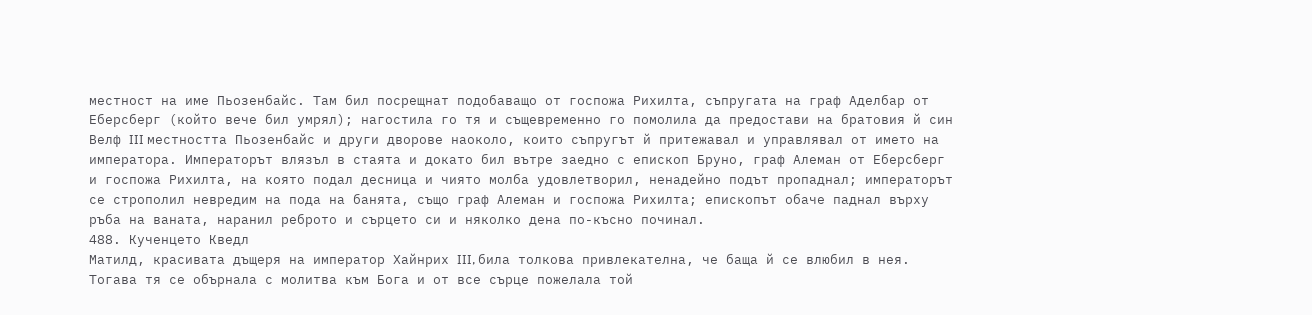местност на име Пьозенбайс. Там бил посрещнат подобаващо от госпожа Рихилта, съпругата на граф Аделбар от Еберсберг (който вече бил умрял); нагостила го тя и същевременно го помолила да предостави на братовия й син Велф III местността Пьозенбайс и други дворове наоколо, които съпругът й притежавал и управлявал от името на императора. Императорът влязъл в стаята и докато бил вътре заедно с епископ Бруно, граф Алеман от Еберсберг и госпожа Рихилта, на която подал десница и чиято молба удовлетворил, ненадейно подът пропаднал; императорът се строполил невредим на пода на банята, също граф Алеман и госпожа Рихилта; епископът обаче паднал върху ръба на ваната, наранил реброто и сърцето си и няколко дена по-късно починал.
488. Кученцето Кведл
Матилд, красивата дъщеря на император Хайнрих III, била толкова привлекателна, че баща й се влюбил в нея. Тогава тя се обърнала с молитва към Бога и от все сърце пожелала той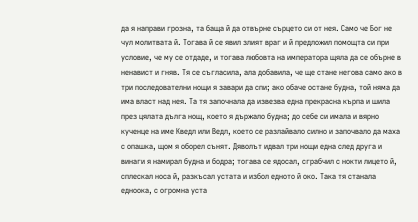да я направи грозна, та баща й да отвърне сърцето си от нея. Само че Бог не чул молитвата й. Тогава й се явил злият враг и й предложил помощта си при условие, че му се отдаде, и тогава любовта на императора щяла да се обърне в ненавист и гняв. Тя се съгласила, ала добавила, че ще стане негова само ако в три последователни нощи я завари да спи; ако обаче остане будна, той няма да има власт над нея. Та тя започнала да извезва една прекрасна кърпа и шила през цялата дълга нощ, което я държало будна; до себе си имала и вярно кученце на име Кведл или Ведл, което се разлайвало силно и започвало да маха с опашка, щом я оборел сънят. Дяволът идвал три нощи една след друга и винаги я намирал будна и бодра; тогава се ядосал, сграбчил с нокти лицето й, сплескал носа й, разкъсал устата и избол едното й око. Така тя станала едноока, с огромна уста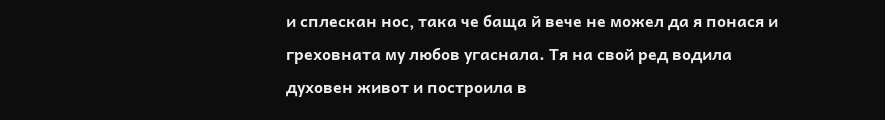и сплескан нос, така че баща й вече не можел да я понася и греховната му любов угаснала. Тя на свой ред водила духовен живот и построила в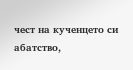чест на кученцето си абатство,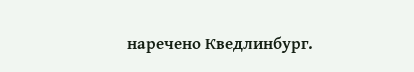наречено Кведлинбург.